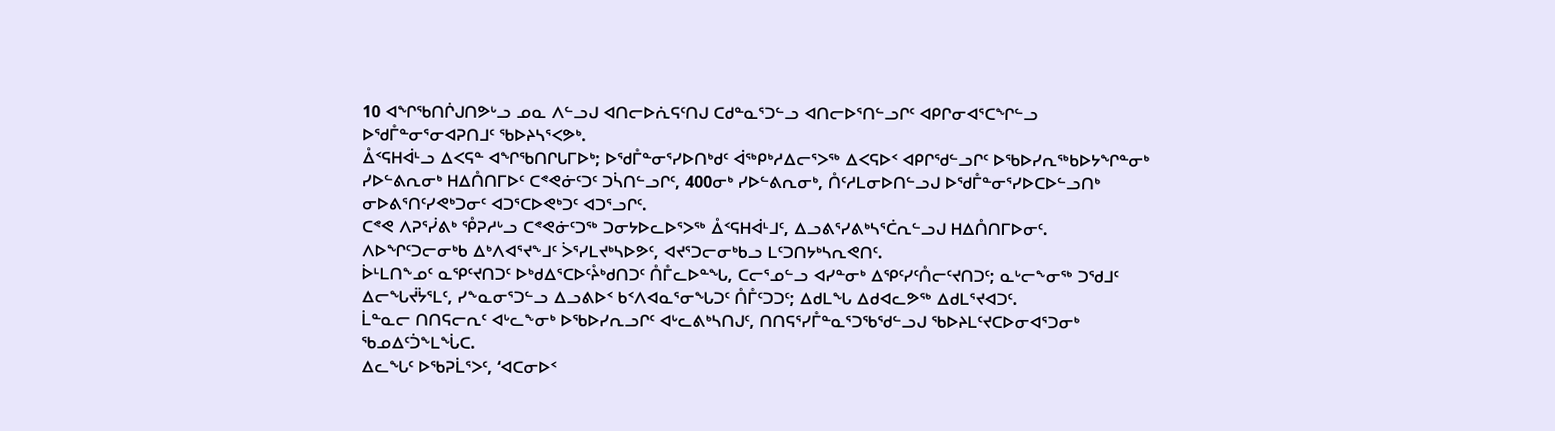10 ᐊᖏᖃᑎᒌᒍᑎᕗᒡᓗ ᓄᓇ ᐱᓪᓗᒍ ᐊᑎᓕᐅᕇᕋᑦᑎᒍ ᑕᑯᓐᓇᕐᑐᓪᓗ ᐊᑎᓕᐅᕐᑎᓪᓗᒋᑦ ᐊᑭᒋᓂᐊᕐᑕᖏᓪᓗ ᐅᖁᒤᓐᓂᕐᓂᐊᕈᑎᒧᑦ ᖃᐅᔨᓴᕐᐸᕗᒃ.
ᐂᑉᕋᕼᐋᒻᓗ ᐃᐸᕋᓐ ᐊᖏᖃᑎᒋᒐᒥᐅᒃ; ᐅᖁᒤᓐᓂᕐᓯᐅᑎᒃᑯᑦ ᐋᖅᑭᒃᓱᐃᓕᕐᐳᖅ ᐃᐸᕋᐅᑉ ᐊᑭᒋᖁᓪᓗᒋᑦ ᐅᖃᐅᓯᕆᖅᑲᐅᔭᖏᓐᓂᒃ ᓯᐅᓪᕕᕆᓂᒃ ᕼᐃᑍᑎᒥᐅᑦ ᑕᕝᕙᓃᑦᑐᑦ ᑐᓵᑎᓪᓗᒋᑦ, 400ᓂᒃ ᓯᐅᓪᕕᕆᓂᒃ, ᑍᑦᓱᒪᓂᐅᑎᓪᓗᒍ ᐅᖁᒤᓐᓂᕐᓯᐅᑕᐅᓪᓗᑎᒃ ᓂᐅᕕᕐᑎᑦᓯᕙᒃᑐᓂᑦ ᐊᑐᕐᑕᐅᕙᒃᑐᑦ ᐊᑐᕐᓗᒋᑦ.
ᑕᕝᕙ ᐱᕈᕐᓰᕕᒃ ᕾᕈᓱᒡᓗ ᑕᕝᕙᓃᑦᑐᖅ ᑐᓂᔭᐅᓚᐅᕐᐳᖅ ᐂᑉᕋᕼᐋᒻᒧᑦ, ᐃᓗᕕᕐᓯᕕᒃᓴᕐᑖᕆᓪᓗᒍ ᕼᐃᑍᑎᒥᐅᓂᑦ.
ᐱᐅᖏᑦᑐᓕᓂᒃᑲ ᐃᒃᐱᐊᕐᔪᖕᒧᑦ ᐴᕐᓯᒪᔪᒃᓴᐅᕗᑦ, ᐊᔪᕐᑐᓕᓂᒃᑲᓗ ᒪᑦᑐᑎᔭᒃᓴᕆᕙᑎᑦ.
ᐆᒻᒪᑎᖕᓄᑦ ᓇᕿᑦᔪᑎᑐᑦ ᐅᒃᑯᐃᕐᑕᐅᑦᔧᒃᑯᑎᑐᑦ ᑍᒤᓚᐅᓐᖓ, ᑕᓕᕐᓄᓪᓗ ᐊᓯᓐᓂᒃ ᐃᕿᑦᓯᑦᑍᓕᑦᔪᑎᑐᑦ; ᓇᒡᓕᖕᓂᖅ ᑐᖁᒧᑦ ᐃᓕᖓᔫᔮᕐᒪᑦ, ᓯᖕᓇᓂᕐᑐᓪᓗ ᐃᓗᕕᐅᑉ ᑲᑉᐱᐊᓇᕐᓂᖓᑐᑦ ᑍᒤᑦᑐᑐᑦ; ᐃᑯᒪᖓ ᐃᑯᐊᓚᕗᖅ ᐃᑯᒪᕐᔪᐊᑐᑦ.
ᒫᓐᓇᓕ ᑎᑎᕋᓕᕆᑦ ᐊᒡᓚᖕᓂᒃ ᐅᖃᐅᓯᕆᓗᒋᑦ ᐊᒡᓚᕕᒃᓴᑎᒍᑦ, ᑎᑎᕋᕐᓯᒤᓐᓇᕐᑐᖃᖁᓪᓗᒍ ᖃᐅᔨᒪᑦᔪᑕᐅᓂᐊᕐᑐᓂᒃ ᖃᓄᐃᑦᑑᖕᒪᖔᑕ.
ᐃᓚᖓᑦ ᐅᖃᕈᒫᕐᐳᑦ, ‘ᐊᑕᓂᐅᑉ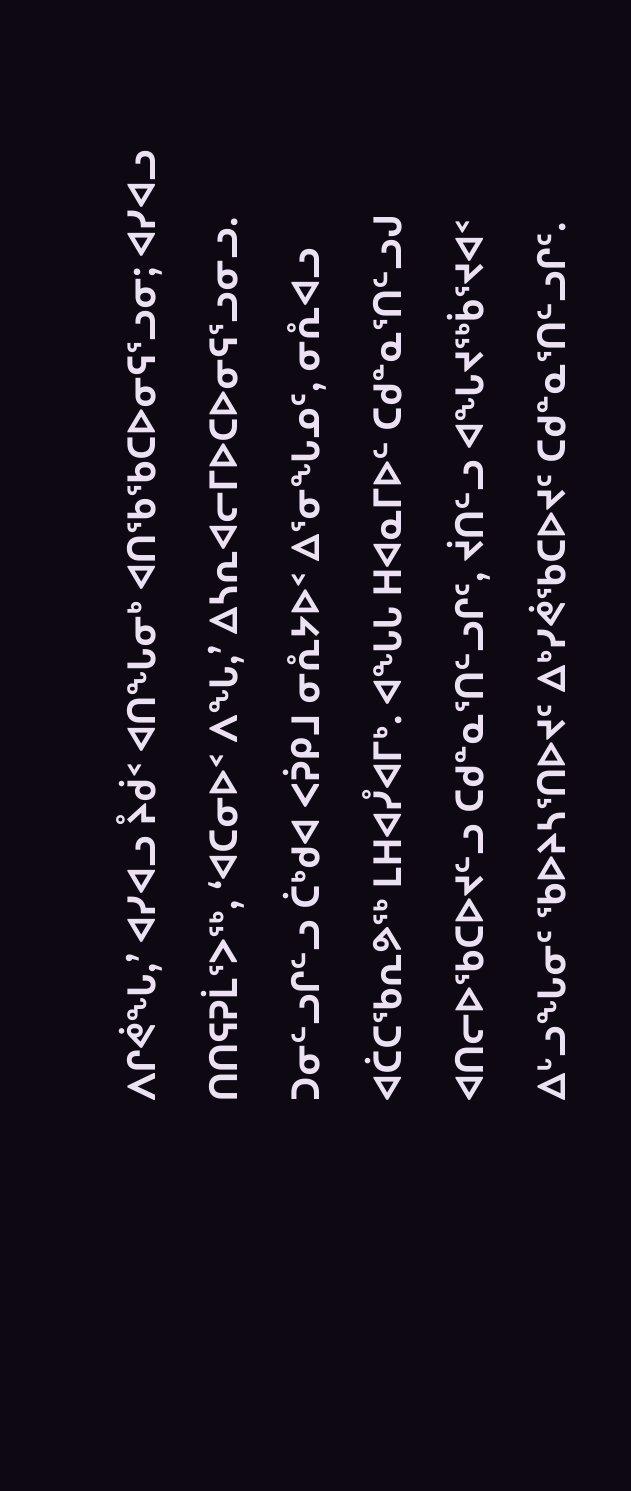ᐱᒋᕚᖓ,’ ᐊᓯᐊᓗ ᔧᑰᑉ ᐊᑎᖓᓂᒃ ᐊᑎᖃᖃᑕᐅᓂᕋᕐᓗᓂ; ᐊᓯᐊᓗ ᑎᑎᕋᕈᒫᕐᐳᖅ, ‘ᐊᑕᓂᐅᑉ ᐱᖓ,’ ᐃᓴᕆᐊᓕᒥᐅᑕᐅᓂᕋᕐᓗᓂᓗ.
ᑐᓂᓪᓗᒋᓪᓗ ᑖᒃᑯᐊ ᐸᕉᑭᒧ ᓂᕅᔭᐅᑉ ᐃᕐᓂᖓᓄᑦ, ᓂᕅᐊᓗ ᐊᑖᑕᖃᕆᕗᖅ ᒪᕼᐊᓮᐊᒥᒃ. ᐊᖓᒐ ᕼᐊᓇᒥᐅᓪ ᑕᑯᓐᓇᕐᑎᓪᓗᒍ ᐊᑎᓕᐅᖃᑕᐅᔪᓪᓗ ᑕᑯᓐᓇᕐᑎᓪᓗᒋᑦ, ᔫᑎᓪᓗ ᐊᖓᔪᖅᑳᕐᔪᐊᑉ ᐃᒡᓗᖓᓂᑦ ᖃᐅᔨᓴᕐᑎᐅᔪᑦ ᐃᒃᓯᕚᖃᑕᐅᔪᑦ ᑕᑯᓐᓇᕐᑎᓪᓗᒋᑦ.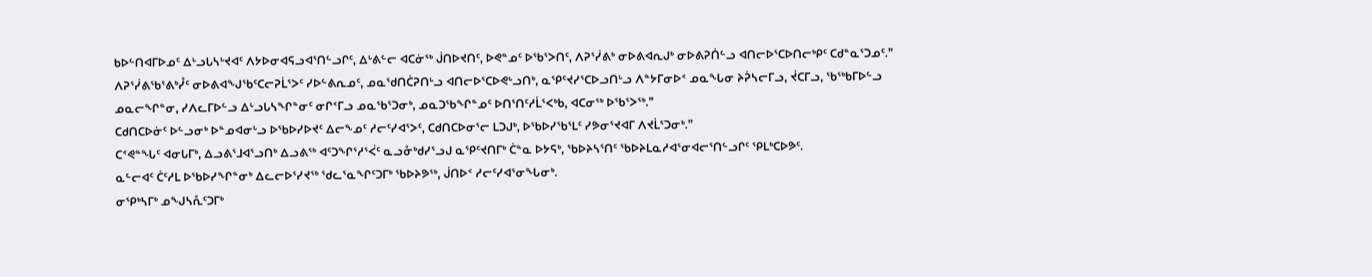ᑲᐅᓪᑎᐊᒥᐅᓄᑦ ᐃᒡᓗᒐᓴᒡᔪᐊᑦ ᐱᔭᐅᓂᐊᕋᓗᐊᕐᑎᓪᓗᒋᑦ, ᐃᒡᕕᓪᓕ ᐊᑕᓃᖅ ᒎᑎᐅᔪᑎᑦ, ᐅᕙᓐᓄᑦ ᐅᖃᕐᐳᑎᑦ, ᐱᕈᕐᓰᕕᒃ ᓂᐅᕕᐊᕆᒍᒃ ᓂᐅᕕᕈᑏᓪᓗ ᐊᑎᓕᐅᕐᑕᐅᑎᓕᒃᑭᑦ ᑕᑯᓐᓇᕐᑐᓄᑦ.”
ᐱᕈᕐᓰᕕᖃᕐᕕᒃᓮᑦ ᓂᐅᕕᐊᖑᖃᑦᑕᓕᕈᒫᕐᐳᑦ ᓯᐅᓪᕕᕆᓄᑦ, ᓄᓇᖁᑎᑖᕈᑎᒡᓗ ᐊᑎᓕᐅᕐᑕᐅᕙᒡᓗᑎᒃ, ᓇᕿᑦᔪᓯᕐᑕᐅᓗᑎᒡᓗ ᐱᓐᔭᒥᓂᐅᑉ ᓄᓇᖓᓂ ᔨᕉᓴᓕᒥᓗ, ᔫᑕᒥᓗ, ᖃᖅᑲᒥᐅᓪᓗ ᓄᓇᓕᖏᓐᓂ, ᓯᐱᓚᒥᐅᓪᓗ ᐃᒡᓗᒐᓴᖏᓐᓂᑦ ᓂᒋᑉᒥᓗ ᓄᓇᖃᕐᑐᓂᒃ, ᓄᓇᑐᖃᖏᓐᓄᑦ ᐅᑎᕐᑎᑦᓱᒫᕐᐸᒃᑲ, ᐊᑕᓂᖅ ᐅᖃᕐᐳᖅ.”
ᑕᑯᑎᑕᐅᓃᑦ ᐅᓪᓗᓂᒃ ᐅᓐᓄᐊᓂᒡᓗ ᐅᖃᐅᓯᐅᔪᑦ ᐃᓕᖕᓄᑦ ᓱᓕᑦᓯᐊᕐᐳᑦ, ᑕᑯᑎᑕᐅᓂᕐᓕ ᒪᑐᒍᒃ, ᐅᖃᐅᓯᖃᕐᒪᑦ ᓯᕗᓂᕐᔪᐊᒥ ᐱᔪᒫᕐᑐᓂᒃ.”
ᑕᕝᕙᓐᖓᑦ ᐊᓂᒐᒥᒃ, ᐃᓗᕕᕐᒧᐊᕐᓗᑎᒃ ᐃᓗᕕᖅ ᐊᑦᑐᖏᕐᓱᕐᐹᑦ ᓇᓗᓁᒃᑯᓯᕐᓗᒍ ᓇᕿᑦᔪᑎᒥᒃ ᑖᓐᓇ ᐅᔭᕋᒃ, ᖃᐅᔨᓴᕐᑎᑦ ᖃᐅᔨᒪᓇᓱᐊᕐᓂᐊᓕᕐᑎᓪᓗᒋᑦ ᕿᒪᒃᑕᐅᕗᑦ.
ᓇᓪᓕᐊᑦ ᑖᑦᓱᒪ ᐅᖃᐅᓯᖏᓐᓂᒃ ᐃᓚᓕᐅᕐᓯᔪᖅ ᖁᓚᕐᓇᖏᑦᑐᒥᒃ ᖃᐅᔨᕗᖅ, ᒎᑎᐅᑉ ᓱᓕᑦᓯᐊᕐᓂᖓᓂᒃ.
ᓂᕿᒃᓴᒥᒃ ᓄᖑᓴᕅᑦᑐᒥᒃ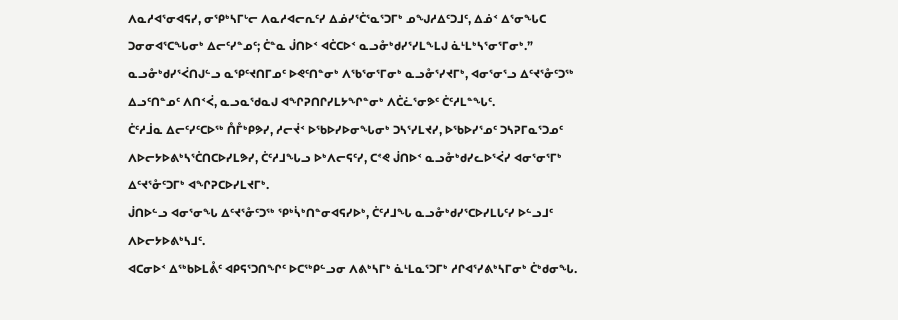ᐱᓇᓱᐊᕐᓂᐊᕋᓯ, ᓂᕿᒃᓴᒥᒡᓕ ᐱᓇᓱᐊᓕᕆᑦᓯ ᐃᓅᓯᕐᑖᕐᓇᕐᑐᒥᒃ ᓄᖑᓱᐃᑦᑐᒧᑦ, ᐃᓅᑉ ᐃᕐᓂᖓᑕ ᑐᓂᓂᐊᕐᑕᖓᓂᒃ ᐃᓕᑦᓯᓐᓄᑦ; ᑖᓐᓇ ᒎᑎᐅᑉ ᐊᑖᑕᐅᑉ ᓇᓗᓁᒃᑯᓯᕐᓯᒪᖕᒪᒍ ᓈᒻᒪᒃᓴᕐᓂᕐᒥᓂᒃ.”
ᓇᓗᓁᒃᑯᓯᕐᐹᑎᒍᓪᓗ ᓇᕿᑦᔪᑎᒥᓄᑦ ᐅᕙᑦᑎᓐᓂᒃ ᐱᖃᕐᓂᕐᒥᓂᒃ ᓇᓗᓁᕐᓯᔪᒥᒃ, ᐊᓂᕐᓂᕐᓗ ᐃᑦᔪᕐᓁᑦᑐᖅ ᐃᓗᑦᑎᓐᓄᑦ ᐱᑎᑉᐹ, ᓇᓗᓇᖁᓇᒍ ᐊᖏᕈᑎᒋᓯᒪᔭᖏᓐᓂᒃ ᐱᑖᓛᕐᓂᕗᑦ ᑖᑦᓱᒪᓐᖓᑦ.
ᑖᑦᓱᒨᓇ ᐃᓕᑦᓯᑦᑕᐅᖅ ᑍᒤᒃᑭᕗᓯ, ᓱᓕᔫᑉ ᐅᖃᐅᓯᐅᓂᖓᓂᒃ ᑐᓴᕐᓯᒪᔪᓯ, ᐅᖃᐅᓯᕐᓄᑦ ᑐᓴᕈᒥᓇᕐᑐᓄᑦ ᐱᐅᓕᔭᐅᕕᒃᓴᕐᑖᑎᑕᐅᓯᒪᕗᓯ, ᑖᑦᓱᒧᖓᓗ ᐅᒃᐱᓕᕋᑦᓯ, ᑕᕝᕙ ᒎᑎᐅᑉ ᓇᓗᓁᒃᑯᓯᓚᐅᕐᐹᓯ ᐊᓂᕐᓂᕐᒥᒃ ᐃᑦᔪᕐᓁᑦᑐᒥᒃ ᐊᖏᕈᑕᐅᓯᒪᔪᒥᒃ.
ᒎᑎᐅᓪᓗ ᐊᓂᕐᓂᖓ ᐃᑦᔪᕐᓁᑦᑐᖅ ᕿᒃᓵᒃᑎᓐᓂᐊᕋᓯᐅᒃ, ᑖᑦᓱᒧᖓ ᓇᓗᓁᒃᑯᓯᕐᑕᐅᓯᒪᒐᑦᓯ ᐅᓪᓗᒧᑦ ᐱᐅᓕᔭᐅᕕᒃᓴᒧᑦ.
ᐊᑕᓂᐅᑉ ᐃᖅᑲᐅᒪᕔᑦ ᐊᑭᕋᕐᑐᑎᖏᑦ ᐅᑕᖅᑭᓪᓗᓂ ᐱᕕᒃᓴᒥᒃ ᓈᒻᒪᓇᕐᑐᒥᒃ ᓱᒋᐊᕐᓯᕕᒃᓴᒥᓂᒃ ᑖᒃᑯᓂᖓ.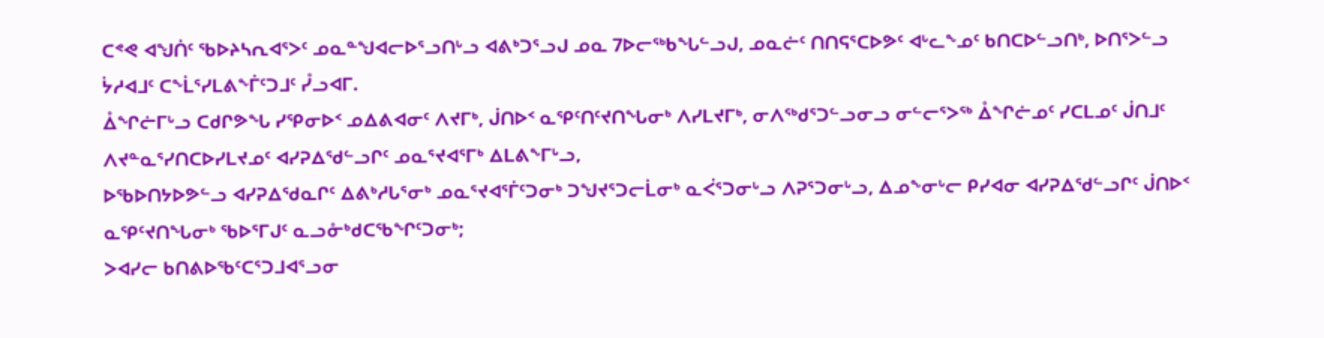ᑕᕝᕙ ᐊᖑᑏᑦ ᖃᐅᔨᓴᕆᐊᕐᐳᑦ ᓄᓇᓐᖑᐊᓕᐅᕐᓗᑎᒡᓗ ᐊᕕᒃᑐᕐᓗᒍ ᓄᓇ 7ᐅᓕᖅᑲᖓᓪᓗᒍ, ᓄᓇᓖᑦ ᑎᑎᕋᕐᑕᐅᕗᑦ ᐊᒡᓚᖕᓄᑦ ᑲᑎᑕᐅᓪᓗᑎᒃ, ᐅᑎᕐᐳᓪᓗ ᔮᓱᐊᒧᑦ ᑕᖕᒫᕐᓯᒪᕕᖕᒦᑦᑐᒧᑦ ᓮᓗᐊᒥ.
ᐂᖏᓖᒥᒡᓗ ᑕᑯᒋᕗᖓ ᓯᕿᓂᐅᑉ ᓄᐃᕕᐊᓂᑦ ᐱᔪᒥᒃ, ᒎᑎᐅᑉ ᓇᕿᑦᑎᑦᔪᑎᖓᓂᒃ ᐱᓯᒪᔪᒥᒃ, ᓂᐱᖅᑯᕐᑐᓪᓗᓂᓗ ᓂᓪᓕᕐᐳᖅ ᐂᖏᓖᓄᑦ ᓯᑕᒪᓄᑦ ᒎᑎᒧᑦ ᐱᔪᓐᓇᕐᓯᑎᑕᐅᓯᒪᔪᓄᑦ ᐊᓯᕈᐃᖁᓪᓗᒋᑦ ᓄᓇᕐᔪᐊᕐᒥᒃ ᐃᒪᕕᖕᒥᒡᓗ,
ᐅᖃᐅᑎᔭᐅᕗᓪᓗ ᐊᓯᕈᐃᖁᓇᒋᑦ ᐃᕕᒃᓱᒐᕐᓂᒃ ᓄᓇᕐᔪᐊᕐᒦᑦᑐᓂᒃ ᑐᖑᔪᕐᑐᓕᒫᓂᒃ ᓇᐹᕐᑐᓂᒡᓗ ᐱᕈᕐᑐᓂᒡᓗ, ᐃᓄᖕᓂᒡᓕ ᑭᓯᐊᓂ ᐊᓯᕈᐃᖁᓪᓗᒋᑦ ᒎᑎᐅᑉ ᓇᕿᑦᔪᑎᖓᓂᒃ ᖃᐅᕐᒥᒍᑦ ᓇᓗᓁᒃᑯᑕᖃᖏᑦᑐᓂᒃ;
ᐳᐊᓯᓕ ᑲᑎᕕᐅᖃᑦᑕᕐᑐᒧᐊᕐᓗᓂ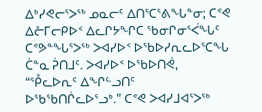ᐃᒃᓯᕙᓕᕐᐳᖅ ᓄᓇᓕᑦ ᐃᑎᕐᑕᕐᕕᖓᓐᓂ; ᑕᕝᕙ ᐃᓔᒥᓕᑭᐅᑉ ᐃᓚᒋᔭᖏᑕ ᖃᓂᒋᓂᕐᐹᖓᑦ ᑕᕝᕗᓐᖓᕐᐳᖅ ᐳᐊᓯᐅᑉ ᐅᖃᐅᓯᕆᓚᐅᕐᑕᖓ ᑖᓐᓇ ᕉᑎᒧᑦ. ᐳᐊᓯᐅᑉ ᐅᖃᐅᑎᕚ, “ᕾᓚᐅᕆᑦ ᐃᖏᓪᓗᑎᑦ ᐅᖃᖃᑎᒌᓚᐅᕐᓗᒃ.” ᑕᕝᕙ ᐳᐊᓯᒧᐊᕐᐳᖅ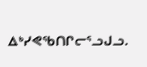ᐃᒃᓯᕙᖃᑎᒋᓕᕐᓗᒍᓗ.